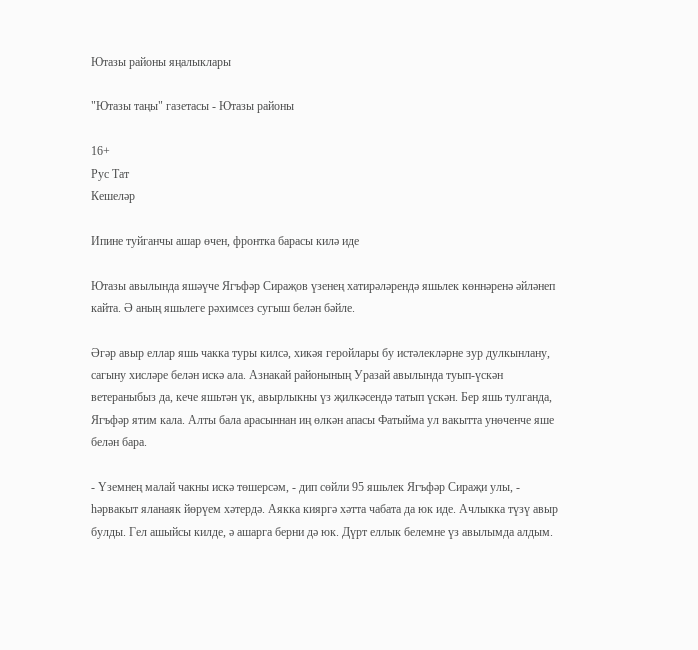Ютазы районы яңалыклары

"Ютазы таңы" газетасы - Ютазы районы

16+
Рус Тат
Кешеләр

Ипине туйганчы ашар өчен, фронтка барасы килә иде

Ютазы авылында яшәүче Ягъфәр Сираҗов үзенең хатирәләрендә яшьлек көннәренә әйләнеп кайта. Ә аның яшьлеге рәхимсез сугыш белән бәйле.

Әгәр авыр еллар яшь чакка туры килсә, хикәя геройлары бу истәлекләрне зур дулкынлану, сагыну хисләре белән искә ала. Азнакай районының Уразай авылында туып-үскән ветераныбыз да, кече яшьтән үк, авырлыкны үз җилкәсендә татып үскән. Бер яшь тулганда, Ягъфәр ятим кала. Алты бала арасыннан иң өлкән апасы Фатыйма ул вакытта унөченче яше белән бара.

- Үземнең малай чакны искә төшерсәм, - дип сөйли 95 яшьлек Ягъфәр Сираҗи улы, - һәрвакыт яланаяк йөрүем хәтердә. Аякка кияргә хәтта чабата да юк иде. Ачлыкка түзү авыр булды. Гел ашыйсы килде, ә ашарга берни дә юк. Дүрт еллык белемне үз авылымда алдым.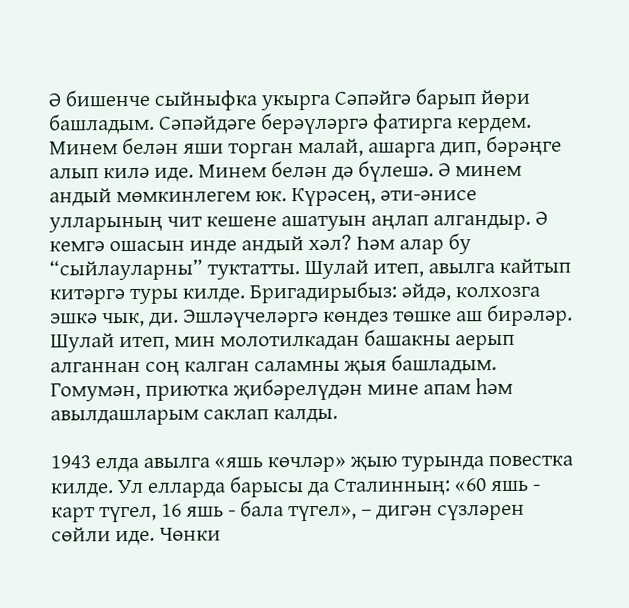Ә бишенче сыйныфка укырга Сәпәйгә барып йөри башладым. Сәпәйдәге берәүләргә фатирга кердем. Минем белән яши торган малай, ашарга дип, бәрәңге алып килә иде. Минем белән дә бүлешә. Ә минем андый мөмкинлегем юк. Күрәсең, әти-әнисе улларының чит кешене ашатуын аңлап алгандыр. Ә кемгә ошасын инде андый хәл? Һәм алар бу “сыйлауларны” туктатты. Шулай итеп, авылга кайтып китәргә туры килде. Бригадирыбыз: әйдә, колхозга эшкә чык, ди. Эшләүчеләргә көндез төшке аш бирәләр. Шулай итеп, мин молотилкадан башакны аерып алганнан соң калган саламны җыя башладым. Гомумән, приютка җибәрелүдән мине апам һәм авылдашларым саклап калды.

1943 елда авылга «яшь көчләр» җыю турында повестка килде. Ул елларда барысы да Сталинның: «60 яшь - карт түгел, 16 яшь - бала түгел», – дигән сүзләрен сөйли иде. Чөнки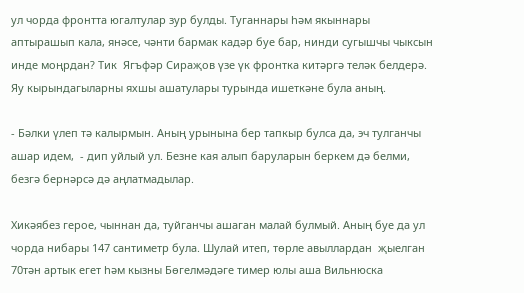ул чорда фронтта югалтулар зур булды. Туганнары һәм якыннары аптырашып кала, янәсе, чәнти бармак кадәр буе бар, нинди сугышчы чыксын инде моңрдан? Тик  Ягъфәр Сираҗов үзе үк фронтка китәргә теләк белдерә. Яу кырындагыларны яхшы ашатулары турында ишеткәне була аның.

- Бәлки үлеп тә калырмын. Аның урынына бер тапкыр булса да, эч тулганчы ашар идем,  - дип уйлый ул. Безне кая алып баруларын беркем дә белми, безгә бернәрсә дә аңлатмадылар.

Хикәябез герое, чыннан да, туйганчы ашаган малай булмый. Аның буе да ул чорда нибары 147 сантиметр була. Шулай итеп, төрле авыллардан  җыелган 70тән артык егет һәм кызны Бөгелмәдәге тимер юлы аша Вильнюска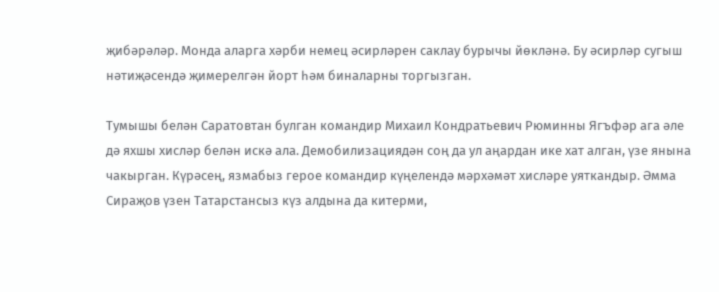җибәрәләр. Монда аларга хәрби немец әсирләрен саклау бурычы йөкләнә. Бу әсирләр сугыш нәтиҗәсендә җимерелгән йорт һәм биналарны торгызган.

Тумышы белән Саратовтан булган командир Михаил Кондратьевич Рюминны Ягъфәр ага әле дә яхшы хисләр белән искә ала. Демобилизациядән соң да ул аңардан ике хат алган, үзе янына чакырган. Күрәсең, язмабыз герое командир күңелендә мәрхәмәт хисләре уяткандыр. Әмма Сираҗов үзен Татарстансыз күз алдына да китерми,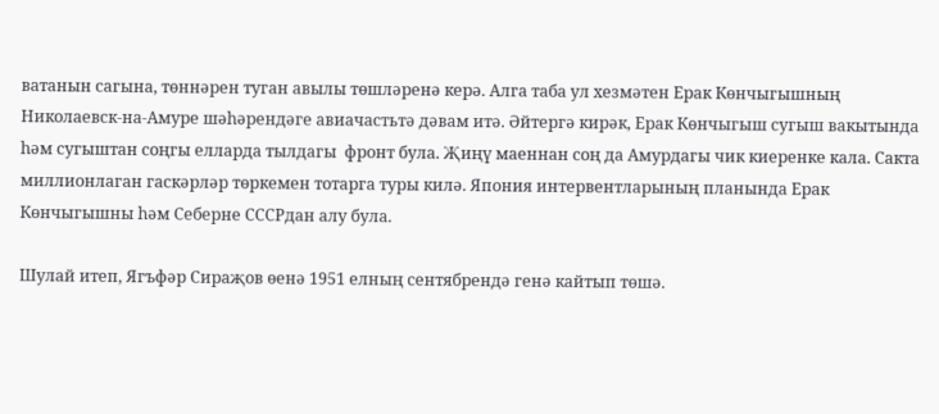ватанын сагына, төннәрен туган авылы төшләренә керә. Алга таба ул хезмәтен Ерак Көнчыгышның Николаевск-на-Амуре шәһәрендәге авиачастьтә дәвам итә. Әйтергә кирәк, Ерак Көнчыгыш сугыш вакытында һәм сугыштан соңгы елларда тылдагы  фронт була. Җиңү маеннан соң да Амурдагы чик киеренке кала. Сакта миллионлаган гаскәрләр төркемен тотарга туры килә. Япония интервентларының планында Ерак Көнчыгышны һәм Себерне СССРдан алу була.

Шулай итеп, Ягъфәр Сираҗов өенә 1951 елның сентябрендә генә кайтып төшә.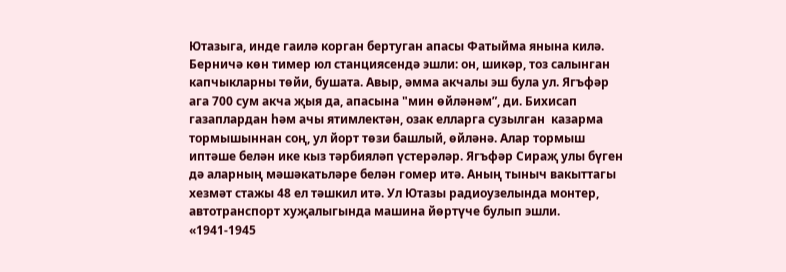Ютазыга, инде гаилә корган бертуган апасы Фатыйма янына килә. Берничә көн тимер юл станциясендә эшли: он, шикәр, тоз салынган капчыкларны төйи, бушата. Авыр, әмма акчалы эш була ул. Ягъфәр ага 700 сум акча җыя да, апасына "мин өйләнәм”, ди. Бихисап газаплардан һәм ачы ятимлектән, озак елларга сузылган  казарма тормышыннан соң, ул йорт төзи башлый, өйләнә. Алар тормыш иптәше белән ике кыз тәрбияләп үстерәләр. Ягъфәр Сираҗ улы бүген дә аларның мәшәкатьләре белән гомер итә. Аның тыныч вакыттагы хезмәт стажы 48 ел тәшкил итә. Ул Ютазы радиоузелында монтер, автотранспорт хуҗалыгында машина йөртүче булып эшли. «1941-1945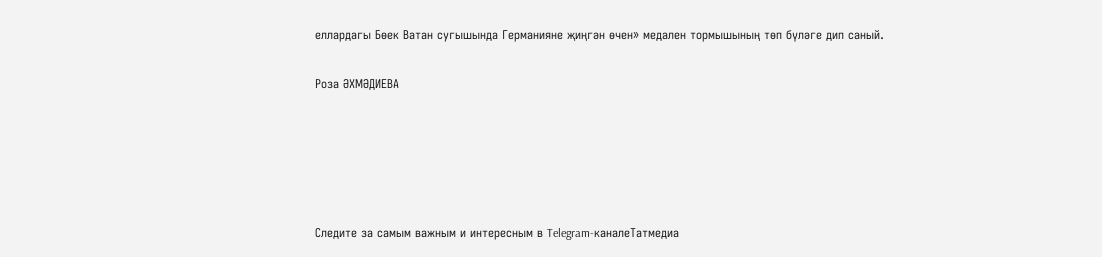еллардагы Бөек Ватан сугышында Германияне җиңгән өчен» медален тормышының төп бүләге дип саный.

Роза ӘХМӘДИЕВА





Следите за самым важным и интересным в Telegram-каналеТатмедиа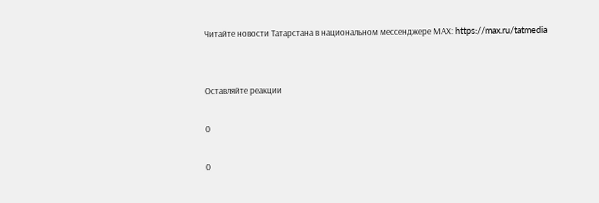Читайте новости Татарстана в национальном мессенджере MАХ: https://max.ru/tatmedia


Оставляйте реакции

0

0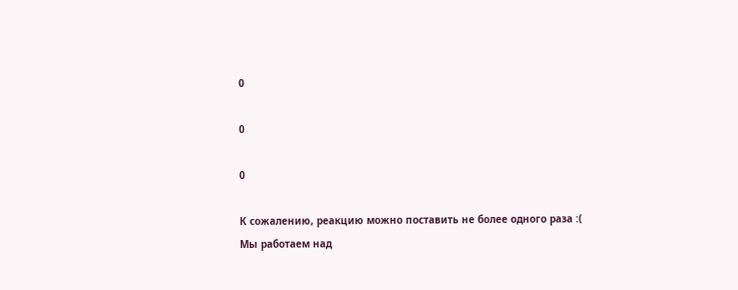0

0

0

К сожалению, реакцию можно поставить не более одного раза :(
Мы работаем над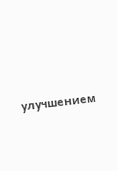улучшением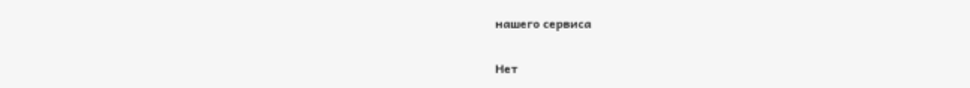нашего сервиса

Нет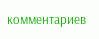комментариев